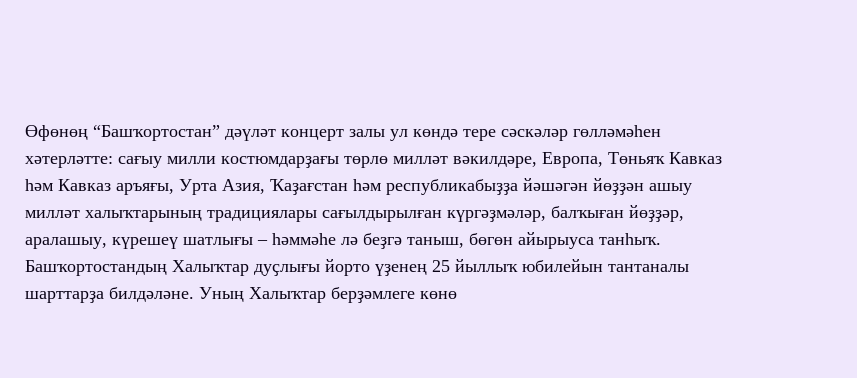Өфөнөң “Башҡортостан” дәүләт концерт залы ул көндә тере сәскәләр гөлләмәһен хәтерләтте: сағыу милли костюмдарҙағы төрлө милләт вәкилдәре, Европа, Төньяҡ Кавказ һәм Кавказ аръяғы, Урта Азия, Ҡаҙағстан һәм республикабыҙҙа йәшәгән йөҙҙән ашыу милләт халыҡтарының традициялары сағылдырылған күргәҙмәләр, балҡыған йөҙҙәр, аралашыу, күрешеү шатлығы – һәммәһе лә беҙгә таныш, бөгөн айырыуса танһыҡ.
Башҡортостандың Халыҡтар дуҫлығы йорто үҙенең 25 йыллыҡ юбилейын тантаналы шарттарҙа билдәләне. Уның Халыҡтар берҙәмлеге көнө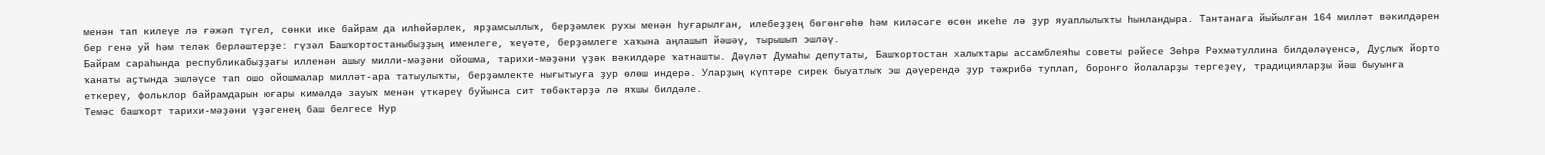менән тап килеүе лә ғәжәп түгел, сөнки ике байрам да илһөйәрлек, ярҙамсыллыҡ, берҙәмлек рухы менән һуғарылған, илебеҙҙең бөгөнгөһө һәм киләсәге өсөн икеһе лә ҙур яуаплылыҡты һынландыра. Тантанаға йыйылған 164 милләт вәкилдәрен бер генә уй һәм теләк берләштерҙе: гүзәл Башҡортостаныбыҙҙың именлеге, ҡеүәте, берҙәмлеге хаҡына аңлашып йәшәү, тырышып эшләү.
Байрам сараһында республикабыҙҙағы илленән ашыу милли-мәҙәни ойошма, тарихи-мәҙәни үҙәк вәкилдәре ҡатнашты. Дәүләт Думаһы депутаты, Башҡортостан халыҡтары ассамблеяһы советы рәйесе Зөһрә Рәхмәтуллина билдәләүенсә, Дуҫлыҡ йорто ҡанаты аҫтында эшләүсе тап ошо ойошмалар милләт-ара татыулыҡты, берҙәмлекте нығытыуға ҙур өлөш индерә. Уларҙың күптәре сирек быуатлыҡ эш дәүерендә ҙур тәжрибә туплап, боронғо йолаларҙы тергеҙеү, традицияларҙы йәш быуынға еткереү, фольклор байрамдарын юғары кимәлдә зауыҡ менән үткәреү буйынса сит төбәктәрҙә лә яҡшы билдәле.
Темәс башҡорт тарихи-мәҙәни үҙәгенең баш белгесе Нур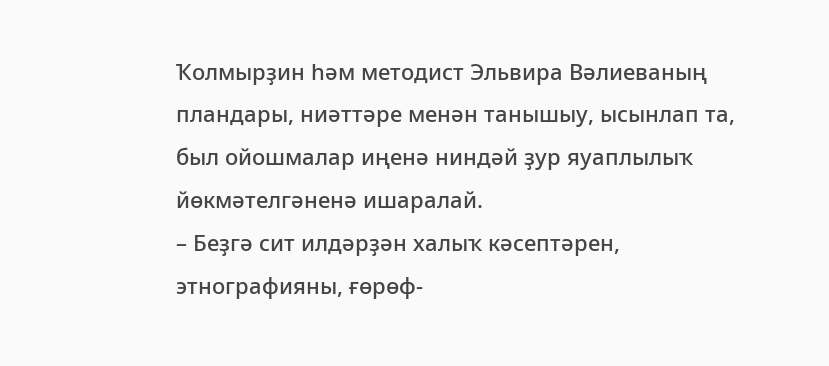Ҡолмырҙин һәм методист Эльвира Вәлиеваның пландары, ниәттәре менән танышыу, ысынлап та, был ойошмалар иңенә ниндәй ҙур яуаплылыҡ йөкмәтелгәненә ишаралай.
– Беҙгә сит илдәрҙән халыҡ кәсептәрен, этнографияны, ғөрөф-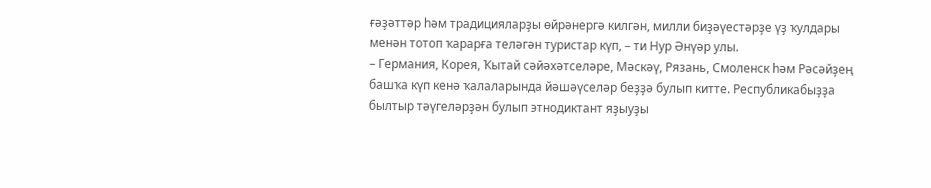ғәҙәттәр һәм традицияларҙы өйрәнергә килгән, милли биҙәүестәрҙе үҙ ҡулдары менән тотоп ҡарарға теләгән туристар күп, – ти Нур Әнүәр улы.
– Германия, Корея, Ҡытай сәйәхәтселәре, Мәскәү, Рязань, Смоленск һәм Рәсәйҙең башҡа күп кенә ҡалаларында йәшәүселәр беҙҙә булып китте. Республикабыҙҙа былтыр тәүгеләрҙән булып этнодиктант яҙыуҙы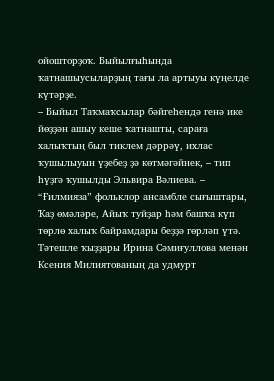ойошторҙоҡ. Быйылғыһында ҡатнашыусыларҙың тағы ла артыуы күңелде күтәрҙе.
– Быйыл Таҡмаҡсылар бәйгеһендә генә ике йөҙҙән ашыу кеше ҡатнашты, сараға халыҡтың был тиклем дәррәү, ихлас ҡушылыуын үҙебеҙ ҙә көтмәгәйнек, – тип һүҙгә ҡушылды Эльвира Вәлиева. – “Ғилмияза” фольклор ансамбле сығыштары, Ҡаҙ өмәләре, Айыҡ туйҙар һәм башҡа күп төрлө халыҡ байрамдары беҙҙә гөрләп үтә.
Тәтешле ҡыҙҙары Ирина Сәмиғуллова менән Ксения Милиятованың да удмурт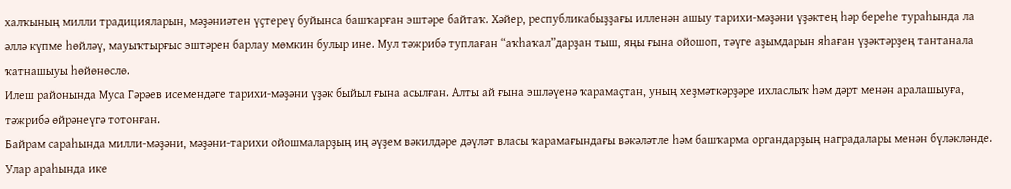халҡының милли традицияларын, мәҙәниәтен үҫтереү буйынса башҡарған эштәре байтаҡ. Хәйер, республикабыҙҙағы илленән ашыу тарихи-мәҙәни үҙәктең һәр береһе тураһында ла әллә күпме һөйләү, мауыҡтырғыс эштәрен барлау мөмкин булыр ине. Мул тәжрибә туплаған “аҡһаҡал”дарҙан тыш, яңы ғына ойошоп, тәүге аҙымдарын яһаған үҙәктәрҙең тантанала ҡатнашыуы һөйөнөслө.
Илеш районында Муса Гәрәев исемендәге тарихи-мәҙәни үҙәк быйыл ғына асылған. Алты ай ғына эшләүенә ҡарамаҫтан, уның хеҙмәткәрҙәре ихласлыҡ һәм дәрт менән аралашыуға, тәжрибә өйрәнеүгә тотонған.
Байрам сараһында милли-мәҙәни, мәҙәни-тарихи ойошмаларҙың иң әүҙем вәкилдәре дәүләт власы ҡарамағындағы вәкәләтле һәм башҡарма органдарҙың наградалары менән бүләкләнде. Улар араһында ике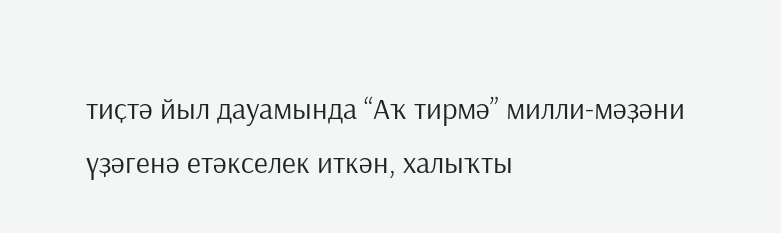тиҫтә йыл дауамында “Аҡ тирмә” милли-мәҙәни үҙәгенә етәкселек иткән, халыҡты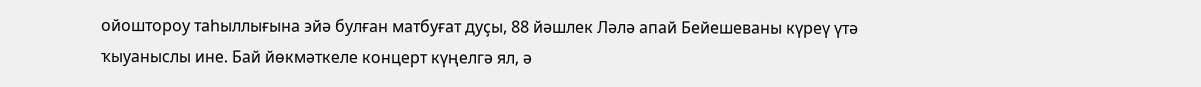ойоштороу таһыллығына эйә булған матбуғат дуҫы, 88 йәшлек Ләлә апай Бейешеваны күреү үтә ҡыуаныслы ине. Бай йөкмәткеле концерт күңелгә ял, ә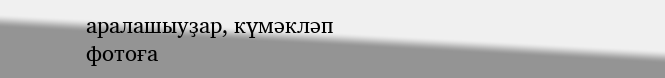аралашыуҙар, күмәкләп фотоға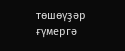төшөүҙәр ғүмергә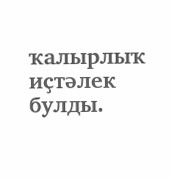ҡалырлыҡ иҫтәлек булды.